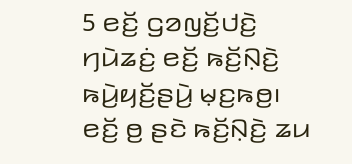5 ꤕꤢꤩ꤬ ꤞꤤꤜꤢꤩ꤬ꤓꤢꤧ꤬ ꤚꤣꤧꤘꤢꤦ꤬ ꤕꤢꤩ꤬ ꤒꤢꤩ꤬ꤡ꤫ꤢꤧ꤬ ꤒꤣꤧ꤬ꤟꤢꤩ꤬ꤔꤣꤧ꤬ ꤗ꤫ꤢ꤬ꤒꤥ꤬꤯ ꤕꤢꤩ꤬ ꤥ꤬ ꤔꤢꤧ ꤒꤢꤩ꤬ꤡ꤫ꤢꤧ꤬ ꤘꤣ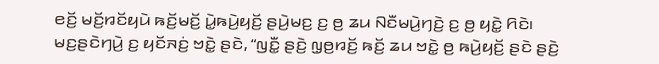ꤕꤢꤩ꤬ ꤗꤢꤩ꤬ꤙꤢꤩꤟꤣꤧ ꤒꤢꤩ꤬ꤗꤢꤩ꤬ ꤣꤧ꤭ꤒꤣꤧ꤬ꤟꤢꤩ꤬ ꤔꤣꤧ꤬ꤗꤢ꤬ ꤢ꤬ ꤥ꤬ ꤘꤣ ꤡꤢꤪꤗꤣꤧ꤬ꤚꤢꤧ꤬ ꤢ꤬ ꤥ꤬ ꤟꤢꤧ꤭ ꤖꤢꤧ꤯
ꤗꤢ꤬ꤔꤢꤧꤚꤣꤧ꤬ ꤢ꤬ ꤟꤢꤩꤏꤢꤦ꤬ ꤠꤢꤧ꤭ ꤔꤢꤧ, “ꤜꤢꤪ꤭ ꤔꤢꤧ꤬ ꤜ꤫ꤥ꤬ꤙꤢꤩ꤬ ꤒꤢꤩ꤬ ꤘꤣ ꤠꤢꤧ꤭ ꤥ꤬ ꤒꤣꤧ꤬ꤟꤢꤩ꤬ ꤔꤢꤧ ꤔꤢꤧ꤬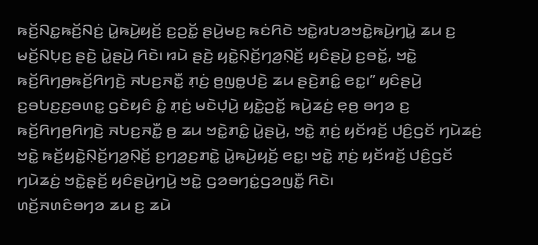ꤒꤢꤩ꤬ꤡꤢ꤭ꤒꤢꤩ꤬ꤡꤢꤦ꤬ ꤣꤧ꤭ꤒꤣꤧ꤬ꤟꤢꤩ꤬ ꤢ꤬ꤑꤢꤩ꤭ ꤔꤣꤧ꤬ꤗꤢ꤬ ꤒꤢꤦꤖꤢꤧ ꤠꤢꤧ꤭ꤙꤝꤤꤠꤢꤧ꤭ꤒꤣꤧ꤬ꤚꤣꤧ꤭ ꤘꤣ ꤢ꤬ ꤗꤢꤩ꤬ꤡꤝ꤫ꤢ꤬ ꤔꤢꤧ꤬ ꤣꤧ꤭ꤔꤣꤧ꤬ ꤖꤢꤧ꤯ ꤙꤣꤧ ꤔꤢꤧ꤬ ꤟꤢꤧ꤭ꤡ꤫ꤢꤩ꤬ꤚꤤ꤬ꤡ꤫ꤢꤩ꤬ ꤟꤢꤨꤔꤣꤧ꤬ ꤢ꤬ꤋꤢꤩ꤭, ꤠꤢꤧ꤭ ꤒꤢꤩ꤬ꤖꤚꤥ꤬ꤒꤢꤩ꤬ꤖꤚꤢꤧ꤬ ꤏꤝꤢ꤬ꤏꤢꤪ꤭ ꤊ꤫ꤢꤦ꤬ ꤥ꤬ꤜꤥ꤭ꤓꤢꤧ꤬ ꤘꤣ ꤔꤢꤧ꤬ꤊꤢꤨ꤭ ꤕꤢ꤭꤯” ꤟꤢꤨꤔꤣꤧ꤬ ꤢ꤬ꤋꤝꤢ꤬ꤢ꤬ꤋꤛꤢ꤭ ꤞꤢꤧꤟꤢꤨ ꤢꤨ꤭ ꤊ꤫ꤢꤦ꤬ ꤗꤢꤧꤓ꤫ꤣꤧ꤬ ꤟꤢꤧ꤭ꤑꤢꤩ꤭ ꤒꤣꤧ꤬ꤘꤢꤦ꤬ ꤕ꤫ꤥ꤬ ꤋꤚꤤ ꤢ꤬ ꤒꤢꤩ꤬ꤖꤚꤥ꤬ꤖꤚꤢꤧ꤬ ꤏꤝꤢ꤬ꤏꤢꤪ꤭ ꤥ꤬ ꤘꤣ ꤠꤢꤧ꤭ꤊꤢꤨ꤭ ꤣꤧ꤭ꤔꤣꤧ꤬, ꤠꤢꤧ꤭ ꤊ꤫ꤢꤦ꤬ ꤟꤢꤩꤙꤢꤩ꤬ ꤓꤢꤨ꤬ꤞꤢꤩ ꤚꤣꤧꤘꤢꤦ꤬ ꤠꤢꤧ꤭ ꤒꤢꤩ꤬ꤟꤢꤧ꤭ꤡ꤫ꤢꤩ꤬ꤚꤤ꤬ꤡ꤫ꤢꤩ꤬ ꤢ꤬ꤚꤤ꤬ꤢ꤬ꤊꤢꤧ꤭ ꤣꤧ꤭ꤒꤣꤧ꤬ꤟꤢꤩ꤬ ꤕꤢ꤭꤯ ꤠꤢꤧ꤭ ꤊ꤫ꤢꤦ꤬ ꤟꤢꤩꤙꤢꤩ꤬ ꤓꤢꤨ꤬ꤞꤢꤩ ꤚꤣꤧꤘꤢꤦ꤬ ꤠꤢꤧ꤭ꤔ꤫ꤢꤩ꤬ ꤟꤢꤨꤔꤣꤧ꤬ꤚꤣꤧ꤬ ꤠꤢꤧ꤭ ꤞꤤꤋꤚꤢꤦ꤭ꤞꤤꤜꤢꤪ꤭ ꤖꤢꤧ꤯
ꤛꤢꤩ꤬ꤏꤛꤢꤨꤋꤚꤤ ꤘꤣ ꤢ꤬ ꤘꤣꤧ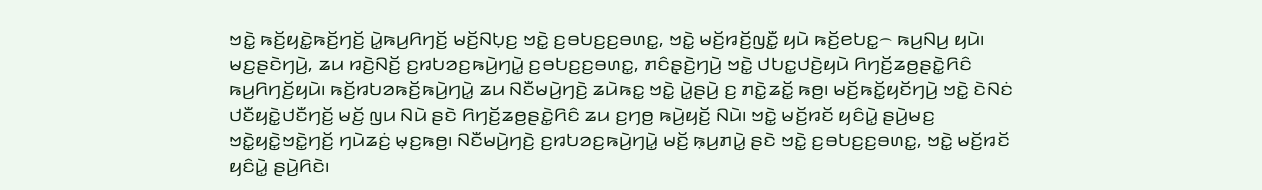ꤠꤢꤧ꤭ ꤒꤢꤩ꤬ꤟꤢꤧ꤭ꤒꤢꤩ꤬ꤚꤢꤩ꤬ ꤣꤧ꤭ꤒꤣ꤬ꤖꤚꤢꤩ꤬ ꤗꤢꤩ꤬ꤡꤝ꤫ꤢ꤬ ꤠꤢꤧ꤭ ꤢ꤬ꤋꤝꤢ꤬ꤢ꤬ꤋꤛꤢ꤭, ꤠꤢꤧ꤭ ꤗꤢꤩ꤬ꤙꤢꤩ꤬ꤜꤢꤪ꤭ ꤟꤣꤧ ꤒꤢꤩ꤬ꤕꤝꤢ꤭꤮ ꤒꤣ꤬ꤡꤣ꤬ ꤟꤣꤧ꤯
ꤗꤢ꤬ꤔꤢꤧꤚꤣꤧ꤬, ꤘꤣ ꤙꤢꤧ꤬ꤡꤢꤩ꤬ ꤢ꤬ꤙꤝꤤꤢ꤬ꤒꤣꤧ꤬ꤚꤣꤧ꤭ ꤢ꤬ꤋꤝꤢ꤬ꤢ꤬ꤋꤛꤢ꤭, ꤊꤢꤨꤔ꤫ꤢꤧ꤬ꤚꤣꤧ꤬ ꤠꤢꤧ꤭ ꤓꤝꤢ꤭ꤓꤢꤧ꤬ꤟꤣꤧ ꤖꤚꤢꤩ꤬ꤘꤥ꤬ꤔꤢꤧ꤭ꤖꤢꤨ ꤒꤣ꤬ꤖꤚꤢꤩ꤬ꤟꤣꤧ꤯ ꤒꤢꤩ꤬ꤙꤝꤤꤒꤢꤩ꤬ꤒꤣꤧ꤬ꤚꤣꤧ꤭ ꤘꤣ ꤡꤢꤪꤗꤣꤧ꤬ꤚꤢꤧ꤬ ꤘꤣꤧꤒꤢ꤭ ꤠꤢꤧ꤭ ꤣꤧ꤭ꤔꤣꤧ꤬ ꤢ꤬ ꤊꤢꤧ꤭ꤘꤢꤩ꤭ ꤒꤥ꤬꤯ ꤗꤢꤩ꤬ꤒꤢꤩ꤭ꤟꤢꤩꤚꤣꤧ꤬ ꤠꤢꤧ꤭ ꤢꤧꤡꤢꤦ ꤓꤢꤪꤟꤢꤧ꤭ꤓꤢꤪꤚꤢꤩ꤬ ꤗꤢꤩ꤬ ꤜꤣ ꤡꤣꤧ ꤔꤢꤧ ꤖꤚꤢꤩ꤬ꤘꤥ꤬ꤔꤢꤧ꤭ꤖꤢꤨ ꤘꤣ ꤢ꤬ꤚꤥ꤬ ꤒꤣꤧ꤬ꤟꤢꤩ꤬ ꤡꤣꤧ꤯ ꤠꤢꤧ꤭ ꤗꤢꤩ꤬ꤙꤢꤩ ꤟꤢꤨꤣꤧ꤭ ꤔꤣꤧ꤬ꤗꤢ꤬ ꤠꤢꤧ꤭ꤟꤢꤧ꤭ꤠꤢꤧ꤭ꤚꤢꤩ꤬ ꤚꤣꤧꤘꤢꤦ꤬ ꤗ꤫ꤢ꤬ꤒꤥ꤬꤯ ꤡꤢꤪꤗꤣꤧ꤬ꤚꤢꤧ꤬ ꤢ꤬ꤙꤝꤤꤢ꤬ꤒꤣꤧ꤬ꤚꤣꤧ꤭ ꤗꤢꤩ꤬ ꤒ꤫ꤣ꤬ꤊꤣꤧ꤭ ꤔꤢꤧ ꤠꤢꤧ꤭ ꤢ꤬ꤋꤝꤢ꤬ꤢ꤬ꤋꤛꤢ꤭, ꤠꤢꤧ꤭ ꤗꤢꤩ꤬ꤙꤢꤩ ꤟꤢꤨꤣꤧ꤭ ꤔꤣꤧ꤬ꤖꤢꤧ꤯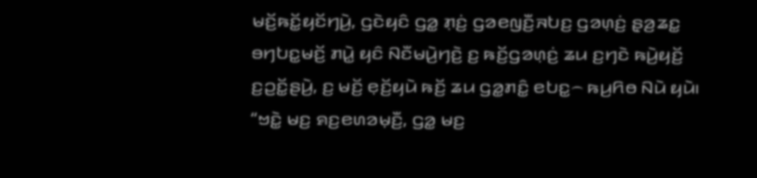ꤗꤢꤩ꤬ꤒꤢꤩ꤭ꤟꤢꤩꤚꤣꤧ꤬, ꤞꤢꤧꤟꤢꤨ ꤞꤤ꤭ ꤊ꤫ꤢꤦ꤬ ꤞꤤꤕꤜꤢꤪ꤬ꤏꤝꤢ꤬ ꤞꤤꤛ꤫ꤢꤦ꤬ ꤔ꤫ꤤ꤬ꤘꤢ꤭ ꤋꤚꤝꤢ꤭ꤗꤢꤩ꤬ ꤊꤣꤧ꤭ ꤟꤢꤨ ꤡꤢꤪꤗꤣꤧ꤬ꤚꤢꤧ꤬ ꤢ꤬ ꤒꤢꤩ꤬ꤞꤤꤛ꤫ꤢꤦ꤬ ꤘꤣ ꤢ꤬ꤚꤢꤧ ꤒꤣꤧ꤬ꤟꤢꤩ꤬ ꤢ꤬ꤑꤢꤩ꤭ꤔꤣꤧ꤬, ꤢ꤬ ꤗꤢꤩ꤬ ꤕ꤫ꤢꤩ꤬ꤟꤣꤧ ꤒꤢꤩ꤬ ꤘꤣ ꤞꤤ꤭ꤊꤢꤨ꤭ ꤕꤝꤢ꤭꤮ ꤒꤣ꤬ꤖꤥ ꤡꤣꤧ ꤟꤣꤧ꤯
“ꤠꤢꤧ꤭ ꤗꤢ꤬ ꤎꤢ꤬ꤕꤛꤤꤗ꤫ꤢꤪ꤬, ꤞꤤ꤭ ꤗꤢ꤬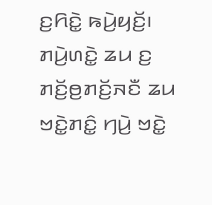ꤢ꤬ꤖꤢꤧ꤭ ꤒꤣꤧ꤬ꤟꤢꤩ꤬꤯ ꤊꤣꤧ꤬ꤛꤢꤧ꤭ ꤘꤣ ꤢ꤬ ꤊꤢꤩ꤬ꤥ꤬ꤊꤢꤩ꤬ꤏꤢꤪ ꤘꤣ ꤠꤢꤧ꤭ꤊꤢꤨ꤭ ꤚꤣꤧ꤬ ꤠꤢꤧ꤭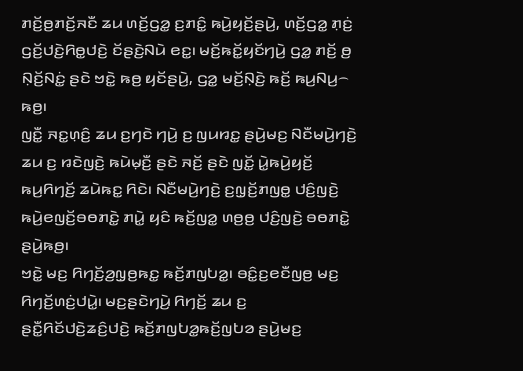ꤊꤢꤩ꤬ꤥ꤬ꤊꤢꤩ꤬ꤏꤢꤪ ꤘꤣ ꤛꤢꤩ꤬ꤞꤤ꤭ ꤢ꤬ꤊꤢꤨ꤭ ꤒꤣꤧ꤬ꤟꤢꤩ꤬ꤔꤣꤧ꤬, ꤛꤢꤩ꤬ꤞꤤ꤭ ꤊ꤫ꤢꤦ꤬ ꤞꤢꤩ꤬ꤓꤢꤧ꤬ꤖꤥ꤭ꤓꤢꤧ꤬ ꤢꤩꤔꤢꤧ꤬ꤡꤣꤧ ꤕꤢ꤭꤯ ꤗꤢꤩ꤬ꤒꤢꤩ꤭ꤟꤢꤩꤚꤣꤧ꤬ ꤞꤤ꤭ ꤊꤢꤩ꤬ ꤥ꤬ ꤡ꤫ꤢꤩ꤬ꤡꤢꤦ꤭ ꤔꤢꤧ ꤠꤢꤧ꤭ ꤒꤥ꤬ ꤟꤢꤩꤔꤣꤧ꤬, ꤞꤤ꤭ ꤗꤢꤩ꤬ꤡ꤫ꤢꤧ꤬ ꤒꤢꤩ꤬ ꤒꤣ꤬ꤡꤣ꤬꤮ ꤒꤥ꤬꤯
ꤜꤢꤪ꤭ ꤏꤢ꤭ꤛ꤫ꤢꤨ꤬ ꤘꤣ ꤢ꤬ꤚꤢꤧ ꤚꤣꤧ꤬ ꤢ꤬ ꤜꤣꤙꤢ꤭ ꤔꤣꤧ꤬ꤗꤢ꤬ ꤡꤢꤪꤗꤣꤧ꤬ꤚꤢꤧ꤬ ꤘꤣ ꤢ꤬ ꤙꤢꤧꤜꤢꤧ꤬ ꤒꤣꤧꤗ꤫ꤢꤪ꤬ ꤔꤢꤧ ꤏꤢꤩ꤬ ꤔꤢꤧ ꤜꤢꤩ꤭ ꤣꤧ꤭ꤒꤣꤧ꤬ꤟꤢꤩ꤬ ꤒꤣ꤬ꤖꤚꤢꤩ꤬ ꤘꤣꤧꤒꤢ꤭ ꤖꤢꤧ꤯ ꤡꤢꤪꤗꤣꤧ꤬ꤚꤢꤧ꤬ ꤢ꤬ꤜ꤫ꤢꤩ꤬ꤊꤜꤥ꤭ ꤓꤢꤨ꤬ꤜꤢꤧ꤬ ꤒꤣꤧ꤬ꤕꤜꤢꤩ꤬ꤋꤥꤊꤢꤧ꤭ ꤊꤣꤧ꤭ ꤟꤢꤨ ꤒꤢꤩ꤬ꤜꤤ꤭ ꤛꤥ꤬ꤥ꤬ ꤓꤢꤨ꤬ꤜꤢꤧ꤬ ꤋꤥꤊꤢꤧ꤭ ꤔꤣꤧ꤬ꤒꤥ꤬꤯
ꤠꤢꤧ꤭ ꤗꤢ꤬ ꤖꤚꤢꤩ꤬ꤤ꤬ꤜ꤫ꤥ꤬ꤒꤢ꤭ ꤒꤢꤩ꤬ꤊꤜꤝꤤ꤭꤯ ꤋꤢꤨ꤭ꤢ꤬ꤕꤢꤪꤜꤥ꤬ ꤗꤢ꤬ ꤖꤚꤢꤩ꤬ꤛꤢꤦ꤬ꤓꤣꤧ꤭꤯ ꤗꤢ꤬ꤔꤢꤧꤚꤣꤧ꤬ ꤖꤚꤢꤩ꤬ ꤘꤣ ꤢ꤬ ꤔꤢꤪ꤭ꤖꤢꤩꤓꤢꤧ꤬ꤘꤢꤨ꤬ꤓꤢꤧ꤬ ꤒꤢꤩ꤬ꤊꤜꤝꤤ꤭ꤒꤢꤩ꤬ꤜꤝꤤ ꤔꤣꤧ꤬ꤗꤢ꤬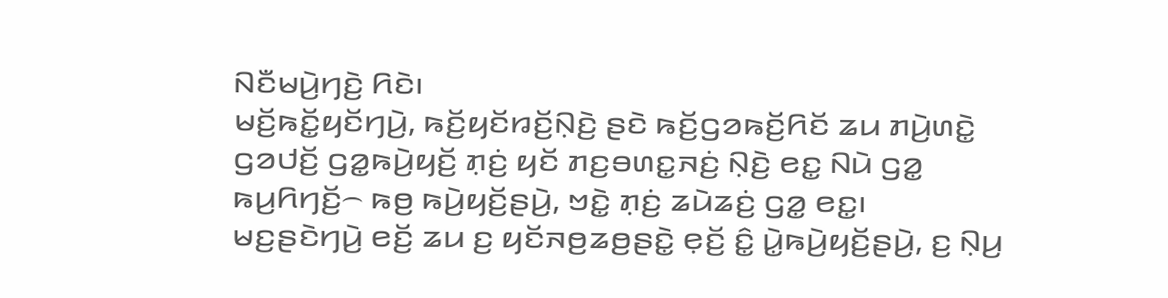ꤡꤢꤪꤗꤣꤧ꤬ꤚꤢꤧ꤬ ꤖꤢꤧ꤯
ꤗꤢꤩ꤬ꤒꤢꤩ꤭ꤟꤢꤩꤚꤣꤧ꤬, ꤒꤢꤩ꤬ꤟꤢꤩꤙꤢꤩ꤬ꤡ꤫ꤢꤧ꤬ ꤔꤢꤧ ꤒꤢꤩ꤬ꤞꤤꤒꤢꤩ꤬ꤖꤢꤩ ꤘꤣ ꤊꤣꤧ꤬ꤛꤢꤧ꤭ ꤞꤤꤓꤢꤩ꤬ ꤞꤤ꤭ꤒꤣꤧ꤬ꤟꤢꤩ꤬ ꤊ꤫ꤢꤦ꤬ ꤟꤢꤩ ꤊꤢ꤬ꤋꤛꤢ꤭ꤏꤢꤦ꤬ ꤡ꤫ꤢꤧ꤬ ꤕꤢ꤭ ꤡꤣꤧ ꤞꤤ꤭ ꤒꤣ꤬ꤖꤚꤢꤩ꤬꤮ ꤒꤥ꤬ ꤒꤣꤧ꤬ꤟꤢꤩ꤬ꤔꤣꤧ꤬, ꤠꤢꤧ꤭ ꤊ꤫ꤢꤦ꤬ ꤘꤣꤧꤘꤢꤦ꤬ ꤞꤤ꤭ ꤕꤢ꤭꤯
ꤗꤢ꤬ꤔꤢꤧꤚꤣꤧ꤬ ꤕꤢꤩ꤬ ꤘꤣ ꤢ꤬ ꤟꤢꤩꤏꤥ꤬ꤘꤥ꤬ꤔꤢꤧ꤭ ꤕ꤫ꤢꤩ꤬ ꤢꤨ꤭ ꤣꤧ꤭ꤒꤣꤧ꤬ꤟꤢꤩ꤬ꤔꤣꤧ꤬, ꤢ꤬ ꤡ꤫ꤣ꤬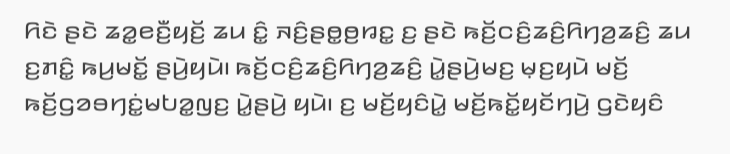ꤖꤢꤧ ꤔꤢꤧ ꤘꤤ꤭ꤕꤢꤪ꤬ꤟꤢꤩ꤬ ꤘꤣ ꤢꤨ꤭ ꤏꤢꤨ꤬ꤔꤥ꤭ꤥ꤬ꤙꤢ꤭ ꤢ꤬ ꤔꤢꤧ ꤒꤢꤩ꤬ꤍꤢꤨ꤬ꤘꤢꤨ꤬ꤖꤚꤤ꤬ꤘꤢꤨ꤬ ꤘꤣ ꤢ꤬ꤊꤢꤨ꤭ ꤒꤣ꤬ꤗꤢꤩ꤭ ꤔꤣꤧ꤬ꤟꤣꤧ꤯ ꤒꤢꤩ꤬ꤍꤢꤨ꤬ꤘꤢꤨ꤬ꤖꤚꤤ꤬ꤘꤢꤨ꤬ ꤣꤧ꤭ꤔꤣꤧ꤬ꤗꤢ꤬ ꤗ꤫ꤢ꤬ꤟꤣꤧ ꤗꤢꤩ꤬ ꤒꤢꤩ꤬ꤞꤤꤋꤚꤢꤦ꤭ꤗꤝꤤ꤭ꤜꤢ꤬ ꤣꤧ꤭ꤔꤣꤧ꤬ ꤟꤣꤧ꤯ ꤢ꤬ ꤗꤢꤩ꤬ꤟꤢꤨꤣꤧ꤭ ꤗꤢꤩ꤬ꤒꤢꤩ꤭ꤟꤢꤩꤚꤣꤧ꤬ ꤞꤢꤧꤟꤢꤨ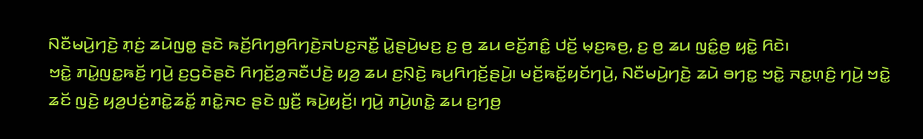ꤡꤢꤪꤗꤣꤧ꤬ꤚꤢꤧ꤬ ꤊ꤫ꤢꤦ꤬ ꤘꤣꤧꤜꤥ꤭ ꤔꤢꤧ ꤒꤢꤩ꤬ꤖꤚꤥ꤬ꤖꤚꤢꤧ꤬ꤏꤝꤢ꤬ꤏꤢꤪ꤭ ꤣꤧ꤭ꤔꤣꤧ꤬ꤗꤢ꤬ ꤢ꤬ ꤥ꤬ ꤘꤣ ꤕꤢꤩ꤬ꤊꤢꤨ꤭ ꤓꤢꤩ꤬ ꤗ꤫ꤢ꤬ꤒꤥ꤬, ꤢ꤬ ꤥ꤬ ꤘꤣ ꤜꤢꤨ꤭ꤥ꤬ ꤟꤢꤧ꤭ ꤖꤢꤧ꤯
ꤠꤢꤧ꤭ ꤊꤣꤧ꤭ꤜꤢ꤭ꤒꤢꤩ꤬ ꤚꤣꤧ꤬ ꤢ꤬ꤞꤢꤧꤔꤢꤧ ꤖꤚꤢꤩ꤬ꤤ꤬ꤏꤢꤪꤓꤢꤧ꤬ ꤟꤤ꤬ ꤘꤣ ꤢ꤬ꤡ꤫ꤢꤧ꤬ ꤒꤣ꤬ꤖꤚꤢꤩ꤬ꤔꤣꤧ꤬꤯ ꤗꤢꤩ꤬ꤒꤢꤩ꤭ꤟꤢꤩꤚꤣꤧ꤬, ꤡꤢꤪꤗꤣꤧ꤬ꤚꤢꤧ꤬ ꤘꤣꤧ ꤋꤚꤢ꤭ ꤠꤢꤧ꤭ ꤏꤢ꤭ꤛ꤫ꤢꤨ꤬ ꤚꤣꤧ꤬ ꤠꤢꤧ꤭ ꤘꤢꤩ ꤜꤢꤧ꤬ ꤟꤤ꤬ꤓꤢꤦ꤬ꤊꤢꤧ꤭ꤘꤢꤩ꤭ ꤊꤢꤧ꤭ꤏꤢ ꤔꤢꤧ ꤜ꤫ꤢꤪ꤬ ꤒꤣꤧ꤬ꤟꤢꤩ꤬꤯ ꤚꤣꤧ꤬ ꤊꤣꤧ꤬ꤛꤢꤧ꤭ ꤘꤣ ꤢ꤬ꤚꤥ꤬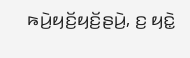ꤒꤣꤧ꤬ꤟꤢꤩ꤬ꤟꤢꤩ꤬ꤔꤣꤧ꤬, ꤢ꤬ ꤟꤢꤧ꤭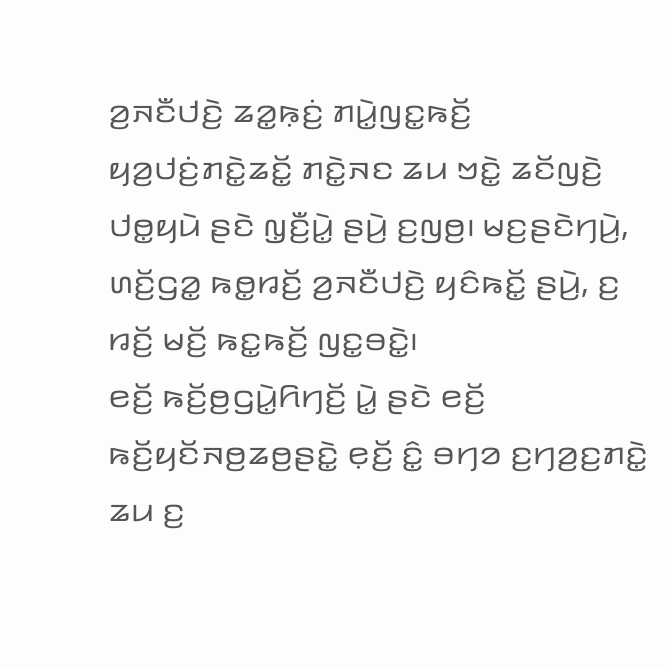ꤤ꤬ꤏꤢꤪꤓꤢꤧ꤬ ꤘꤤ꤭ꤒ꤫ꤢꤦ꤬ ꤊꤣꤧ꤭ꤜꤢ꤭ꤒꤢꤩ꤬ ꤟꤤ꤬ꤓꤢꤦ꤬ꤊꤢꤧ꤭ꤘꤢꤩ꤭ ꤊꤢꤧ꤭ꤏꤢ ꤘꤣ ꤠꤢꤧ꤭ ꤘꤢꤩꤜꤢꤧ꤬ ꤓꤥ꤭ꤟꤣꤧ ꤔꤢꤧ ꤜ꤫ꤢꤪ꤬ꤣꤧ꤭ ꤔꤣꤧ꤬ ꤢ꤬ꤜꤥ꤬꤯ ꤗꤢ꤬ꤔꤢꤧꤚꤣꤧ꤬, ꤛꤢꤩ꤬ꤞꤤ꤭ ꤒꤥ꤭ꤙꤢꤩ꤬ ꤤ꤬ꤏꤢꤪꤓꤢꤧ꤬ ꤟꤢꤨꤒꤢꤩ꤭ ꤔꤣꤧ꤬, ꤢ꤬ ꤙꤢꤩ꤬ ꤗꤢꤩ꤬ ꤒꤢ꤭ꤒꤢꤩ꤬ ꤜꤢ꤭ꤋꤢꤧ꤭꤯
ꤕꤢꤩ꤬ ꤒꤢꤩ꤬ꤥ꤬ꤞꤣꤧ꤭ꤖꤚꤢꤩ꤬ ꤣꤧ꤭ ꤔꤢꤧ ꤕꤢꤩ꤬ ꤒꤢꤩ꤬ꤟꤢꤩꤏꤥ꤬ꤘꤥ꤬ꤔꤢꤧ꤭ ꤕ꤫ꤢꤩ꤬ ꤢꤨ꤭ ꤋꤚꤤ ꤢ꤬ꤚꤤ꤬ꤢ꤬ꤊꤢꤧ꤭ ꤘꤣ ꤢ꤬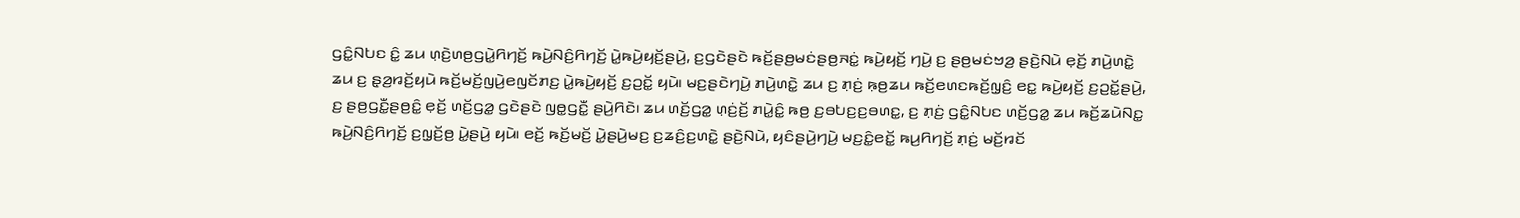ꤞꤢꤨ꤭ꤡꤝꤢ ꤢꤨ꤭ ꤘꤣ ꤛ꤫ꤢꤧ꤬ꤛꤥ꤬ꤞꤣꤧ꤭ꤖꤚꤢꤩ꤬ ꤒꤣꤧ꤬ꤡꤢꤨ꤬ꤖꤚꤢꤩ꤬ ꤣꤧ꤭ꤒꤣꤧ꤬ꤟꤢꤩ꤬ꤔꤣꤧ꤬, ꤢ꤬ꤞꤢꤧꤔꤢꤧ ꤒꤢꤩ꤬ꤔꤥ꤬ꤗꤢꤦꤔꤥ꤬ꤏꤢꤦ꤭ ꤒꤣꤧ꤬ꤟꤢꤩ꤬ ꤚꤣꤧ꤬ ꤢ꤬ ꤔꤥ꤬ꤗꤢꤦꤠꤤ꤬ ꤔꤢꤧ꤬ꤡꤣꤧ ꤕ꤫ꤢꤩ꤬ ꤊꤣꤧ꤬ꤛꤢꤧ꤭ ꤘꤣ ꤢ꤬ ꤔ꤫ꤤ꤬ꤙꤢꤩ꤬ꤟꤣꤧ ꤒꤢꤩ꤬ꤗꤢꤩ꤬ꤜꤣꤧ꤬ꤕꤜꤢꤩꤊꤢ꤬ ꤣꤧ꤭ꤒꤣꤧ꤬ꤟꤢꤩ꤬ ꤢ꤬ꤑꤢꤩ꤭ ꤟꤣꤧ꤯ ꤗꤢ꤬ꤔꤢꤧꤚꤣꤧ꤬ ꤊꤣꤧ꤬ꤛꤢꤧ꤭ ꤘꤣ ꤢ꤬ ꤊ꤫ꤢꤦ꤬ ꤒ꤫ꤥ꤬ꤘꤣ ꤒꤢꤩ꤬ꤕꤛꤢꤒꤢꤩ꤬ꤜ꤫ꤢꤨ꤬ ꤕꤢ꤭ ꤒꤣꤧ꤬ꤟꤢꤩ꤬ ꤢ꤬ꤑꤢꤩ꤭ꤔꤣꤧ꤬, ꤢ꤬ ꤔꤥ꤬ꤞꤢꤪ꤭ꤔꤥ꤬ꤢꤨ꤭ ꤕ꤫ꤢꤩ꤬ ꤛꤢꤩ꤬ꤞꤤ꤭ ꤞꤢꤧꤔꤢꤧ ꤜꤥ꤭ꤞꤢꤪ꤭ ꤔꤣꤧ꤬ꤖꤢꤧ꤯ ꤘꤣ ꤛꤢꤩ꤬ꤞꤤ꤭ ꤛ꤫ꤢꤦ꤬ꤢꤩ꤬ ꤊꤣꤧ꤭ꤢꤨ꤭ ꤒꤥ꤬ ꤢ꤬ꤋꤝꤢ꤬ꤢ꤬ꤋꤛꤢ꤭, ꤢ꤬ ꤊ꤫ꤢꤦ꤬ ꤞꤢꤨ꤭ꤡꤝꤢ ꤛꤢꤩ꤬ꤞꤤ꤭ ꤘꤣ ꤒꤢꤩ꤬ꤘꤣꤧꤡꤢ꤭ ꤒꤣꤧ꤬ꤡꤢꤨ꤬ꤖꤚꤢꤩ꤬ ꤢ꤬ꤜ꤫ꤢꤩ꤬ꤥ꤬ ꤣꤧ꤭ꤔꤣꤧ꤬ ꤟꤣꤧ꤯ ꤕꤢꤩ꤬ ꤒꤢꤩ꤬ꤗꤢꤩ꤬ ꤣꤧ꤭ꤔꤣꤧ꤬ꤗꤢ꤬ ꤢ꤬ꤘꤢꤨ꤬ꤢ꤬ꤛꤢꤧ꤭ ꤔꤢꤧ꤬ꤡꤣꤧ, ꤟꤢꤨꤔꤣꤧ꤬ꤚꤣꤧ꤬ ꤗꤢ꤬ꤢꤨ꤭ꤕꤢꤩ꤭ ꤒꤣ꤬ꤖꤚꤢꤩ꤬ ꤊ꤫ꤢꤦ꤬ ꤗꤢꤩ꤬ꤙꤢꤩ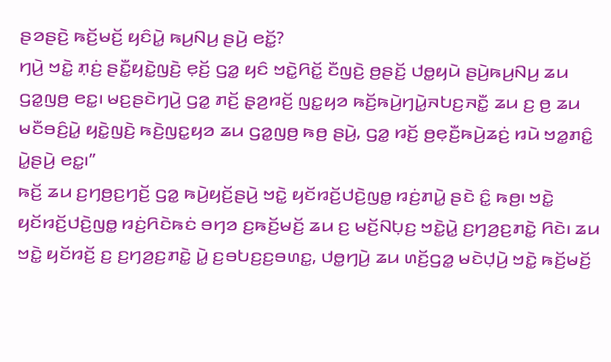ꤔꤤꤔꤢꤧ꤬ ꤒꤢꤩ꤬ꤗꤢꤩ꤬ ꤟꤢꤨꤣꤧ꤭ ꤒꤣ꤬ꤡꤣ꤬ ꤔꤣꤧ꤬ ꤕꤢꤩ꤭?
ꤚꤣꤧ꤬ ꤠꤢꤧ꤭ ꤊ꤫ꤢꤦ꤬ ꤔꤢꤪ꤭ꤟꤢꤧ꤭ꤜꤢꤧ꤬ ꤕ꤫ꤢꤩ꤬ ꤞꤤ꤭ ꤟꤢꤨ ꤠꤢꤧ꤭ꤖꤢꤩ꤭ ꤢꤪꤜꤢꤧ꤬ ꤥ꤬ꤔꤢꤩ꤬ ꤓꤥ꤭ꤟꤣꤧ ꤔꤣꤧ꤬ꤒꤣ꤬ꤡꤣ꤬ ꤘꤣ ꤞꤤ꤭ꤜꤥ꤬ ꤕꤢ꤭꤯ ꤗꤢ꤬ꤔꤢꤧꤚꤣꤧ꤬ ꤞꤤ꤭ ꤊꤢꤩ꤬ ꤔ꤫ꤤ꤬ꤙꤢꤩ꤬ ꤜꤢ꤭ꤟꤤ ꤒꤢꤩ꤬ꤒꤣꤧ꤬ꤚꤣꤧ꤭ꤏꤝꤢ꤬ꤏꤢꤪ꤭ ꤘꤣ ꤢ꤬ ꤥ꤬ ꤘꤣ ꤗꤢꤪꤋꤢꤨ꤬ꤣꤧ꤭ ꤟꤢꤧ꤭ꤜꤢꤧ꤬ ꤒꤢꤧ꤬ꤜꤢ꤭ꤟꤤ ꤘꤣ ꤞꤤ꤭ꤜꤥ꤬ ꤒꤥ꤬ ꤔꤣꤧ꤬, ꤞꤤ꤭ ꤙꤢꤩ꤬ ꤥ꤬ꤕ꤫ꤢꤪ꤬ꤒꤣꤧ꤬ꤘꤢꤦ꤬ ꤙꤣꤧ ꤠꤤ꤭ꤊꤢꤨ꤭ ꤣꤧ꤭ꤔꤣꤧ꤬ ꤕꤢ꤭꤯”
ꤒꤢꤩ꤬ ꤘꤣ ꤢ꤬ꤚꤥ꤬ꤢ꤬ꤚꤢꤩ꤬ ꤞꤤ꤭ ꤒꤣꤧ꤬ꤟꤢꤩ꤬ꤔꤣꤧ꤬ ꤠꤢꤧ꤭ ꤟꤢꤩꤙꤢꤩ꤬ꤓꤢꤧ꤬ꤜꤥ꤭ ꤙꤢꤦ꤬ꤊꤣꤧ꤭ ꤔꤢꤧ ꤢꤨ꤭ ꤒꤥ꤬꤯ ꤠꤢꤧ꤭ ꤟꤢꤩꤙꤢꤩ꤬ꤓꤢꤧ꤬ꤜꤥ꤭ ꤙꤢꤦ꤬ꤖꤢꤧꤒꤢꤦ ꤋꤚꤤ ꤢ꤬ꤒꤢꤩ꤬ꤗꤢꤩ꤬ ꤘꤣ ꤢ꤬ ꤗꤢꤩ꤬ꤡꤝ꤫ꤢ꤬ ꤠꤢꤧ꤭ꤣꤧ꤭ ꤢ꤬ꤚꤤ꤬ꤢ꤬ꤊꤢꤧ꤭ ꤖꤢꤧ꤯ ꤘꤣ ꤠꤢꤧ꤭ ꤟꤢꤩꤙꤢꤩ꤬ ꤢ꤬ ꤢ꤬ꤚꤤ꤬ꤢ꤬ꤊꤢꤧ꤭ ꤣꤧ꤭ ꤢ꤬ꤋꤝꤢ꤬ꤢ꤬ꤋꤛꤢ꤭, ꤓꤥ꤭ꤚꤣꤧ꤬ ꤘꤣ ꤛꤢꤩ꤬ꤞꤤ꤭ ꤗꤢꤧꤓ꤫ꤣꤧ꤬ ꤠꤢꤧ꤭ ꤒꤢꤩ꤬ꤗꤢꤩ꤬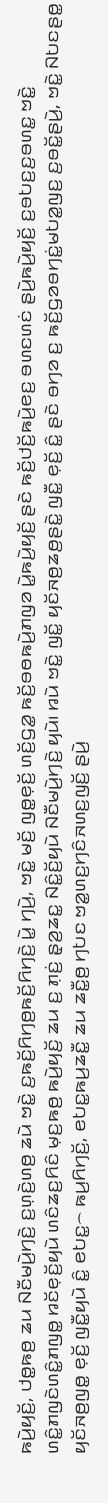ꤒꤣꤧ꤬ꤟꤢꤩ꤬, ꤓꤥ꤭ꤒꤥ꤬ ꤘꤣ ꤡꤢꤪꤗꤣꤧ꤬ꤚꤢꤧ꤬ ꤢ꤬ꤛ꤫ꤢꤧ꤬ꤛꤥ꤬ ꤘꤣꤧ ꤠꤢꤧ꤭ ꤢ꤬ꤒꤢꤩ꤬ꤖꤚꤥ꤬ꤒꤢꤩ꤬ꤖꤚꤢꤧ꤬ ꤣꤧ꤭ ꤚꤣꤧ꤬, ꤠꤢꤧ꤭ ꤗꤢꤩ꤬ ꤜꤥ꤭ꤕ꤫ꤢꤩ꤬ ꤛꤢꤩ꤬ꤞꤤ꤭ ꤒꤢꤩ꤬ꤋꤥꤒꤣꤧ꤬ꤊꤜꤤ ꤣꤧ꤭ꤒꤣꤧ꤬ꤟꤢꤩ꤬ ꤔꤢꤧ ꤒꤢꤩ꤬ꤓꤢꤩ꤬ꤒꤣꤧ꤬ꤕꤢ꤬ ꤋꤛꤢꤛꤢꤦ ꤔꤣꤧ꤬ꤒꤣꤧ꤬ꤟꤢꤩ꤬ ꤢ꤬ꤋꤝꤢ꤬ꤢ꤬ꤋꤛꤢ꤭ ꤠꤢꤧ꤭ ꤛꤢꤨ꤭ꤊꤜꤢꤧꤛꤢꤨ꤭ꤊꤜꤥ꤭ ꤙꤢꤩꤕ꤫ꤢꤩ꤬ꤟꤣꤧ ꤛꤢꤨꤘꤢ꤬ꤖꤢꤨ ꤗ꤫ꤢ꤬ꤒꤥ꤬ ꤒꤣꤧ꤬ꤟꤢꤩ꤬ ꤘꤣ ꤢ꤬ ꤊ꤫ꤢꤦ꤬ ꤔ꤫ꤤ꤬ꤘꤢ꤭ ꤡꤢꤨ꤭ꤢꤩ꤬ꤟꤣꤧ ꤡꤢꤪꤗꤣꤧ꤬ꤚꤢꤧ꤬ ꤟꤣꤧ꤯ ꤙꤣꤧ ꤠꤢꤧ꤭ ꤜꤢꤩ꤭ ꤟꤢꤩꤏꤥ꤬ꤘꤥ꤬ꤔꤢꤧ꤭ ꤜꤢꤪ꤭ ꤕ꤫ꤢꤩ꤬ ꤢꤨ꤭ ꤔꤢꤧ ꤋꤚꤤ ꤢ꤬ ꤒꤢꤩ꤬ꤞꤤꤋꤚꤢꤦ꤭ꤗꤝꤤ꤭ꤜꤢ꤬ ꤢ꤬ꤋꤢꤩ꤭ꤔꤣꤧ꤬, ꤠꤢꤧ꤭ ꤡꤝꤢꤔꤥ꤭ ꤟꤢꤩꤏꤥ꤬ꤜꤥ꤭ ꤕ꤫ꤢꤩ꤬ ꤜꤢꤪ꤭ꤟꤣꤧ ꤢꤨ꤭ ꤕꤝꤢ꤭꤮ ꤒꤣ꤬ꤖꤚꤢꤩ꤬, ꤕꤝꤢ꤭ꤒꤣ꤬ꤘꤢꤪ꤭ ꤘꤣ ꤘꤢꤪ꤭ꤥ꤬ ꤚꤝꤢ ꤠꤤ꤭ꤛꤢ꤬ꤚꤢꤨꤏꤛꤢ꤬ꤜꤢꤩ꤬ ꤔꤣꤧ꤬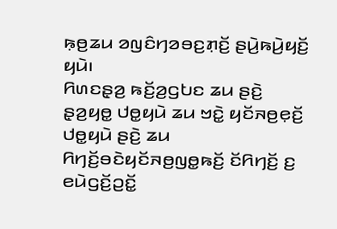ꤒ꤫ꤥ꤬ꤘꤣ ꤤꤜꤢꤨꤚꤤꤋꤢ꤬ꤊ꤫ꤢꤩ꤬ ꤔꤣꤧ꤬ꤒꤣꤧ꤬ꤟꤢꤩ꤬ ꤟꤣꤧ꤯
ꤖꤛꤢꤔ꤫ꤤ꤬ ꤒꤢꤩ꤬ꤤ꤬ꤞꤝꤢ ꤘꤣ ꤔꤢꤧ꤬ ꤔ꤫ꤤ꤬ꤟꤥ꤭ ꤓꤥ꤭ꤟꤣꤧ ꤘꤣ ꤠꤢꤧ꤭ ꤟꤢꤩꤏꤥ꤬ꤕ꤫ꤢꤩ꤬ ꤓꤥ꤭ꤟꤣꤧ ꤔꤢꤧ꤬ ꤘꤣ ꤖꤚꤢꤩ꤬ꤋꤢꤧꤟꤢꤩꤏꤥ꤬ꤜꤥ꤭ꤒꤢꤩ꤬ ꤢꤩꤖꤚꤢꤩ꤬ ꤢ꤬ ꤕꤣꤧꤞꤢꤩ꤬ꤑꤢꤩ꤭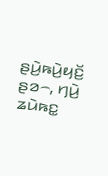ꤔꤣꤧ꤬ꤒꤣꤧ꤬ꤟꤢꤩ꤬ ꤔꤤ꤮, ꤚꤣꤧ꤬ ꤘꤣꤧꤒꤢ꤭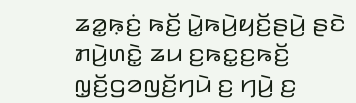ꤘꤤ꤭ꤒ꤫ꤢꤦ꤬ ꤒꤢꤩ꤬ ꤣꤧ꤭ꤒꤣꤧ꤬ꤟꤢꤩ꤬ꤔꤣꤧ꤬ ꤔꤢꤧ ꤊꤣꤧ꤬ꤛꤢꤧ꤭ ꤘꤣ ꤢ꤬ꤒꤢ꤭ꤢ꤬ꤒꤢꤩ꤬ ꤜ꤫ꤢꤩ꤬ꤞꤤꤜꤢꤩ꤬ꤚꤣꤧ ꤢ꤬ ꤚꤣꤧ꤬ ꤢ꤬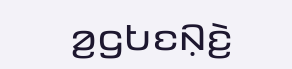ꤤ꤬ꤞꤝꤢꤡ꤫ꤢꤧ꤬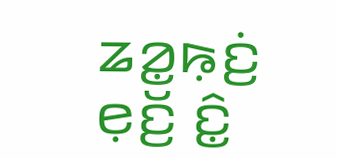ꤘꤤ꤭ꤒ꤫ꤢꤦ꤬ ꤕ꤫ꤢꤩ꤬ ꤢꤨ꤭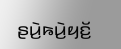ꤔꤣꤧ꤬ꤒꤣꤧ꤬ꤟꤢꤩ꤬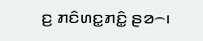ꤢ꤬ ꤊꤢꤨꤛꤢ꤭ꤊꤢꤨ꤭ ꤔꤤ꤮꤯